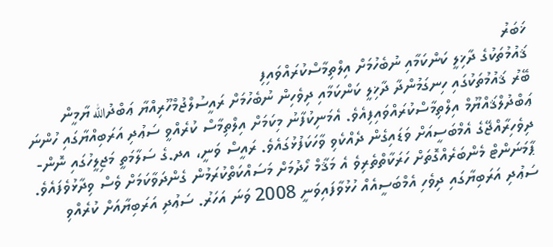ޚަބަރު
ޤައުމުތަކުގެ ދާޚިލީ ކަންކަމާއި ނުބެހުމަށް އިލްތިމާސްކުރައްވައިފި
ބޭރު ޤައުމުތަކުގައި ހިނގަމުންދާ ދާޚިލީ ކަންކަމާއި ދިވެހިން ނުބެހުމަށް ރައީސުލްޖުމްހޫރިއްޔާ ޢަބްދުالله ޔާމީން ޢަބްދުލްޤައްޔޫމް އިލްތިމާސްކުރައްވައިފިއެވެ. އެމަނިކުފާނު މިކަމަށް އިލްތިމާސް ކުރެއްވީ ސަޢުދި އަރަބިއްޔާގައި ހުންނަ ދިވެހިރާއްޖޭގެ އެމްބަސީއަށް ވަޑައިގެން ދެއްކެވި ވާހަކަފުޅުގައެވެ. ރައީސް ވަނީ، އދ.ގެ ސަލާމަތީ މަޖިލީހުގައި ނޮން-ޕާމަނަންޓް މެންބަރެއްގޮތަށް ހަރަކާތްތެރިވެ އެ މަޤާމް ހޯދުމަށް މަސައްކަތްކުރަމުން ގެންދަވާކަމަށް ވެސް ވިދާޅުވެފައެވެ.
ސަޢުދި އަރަބިޔާގައި ދިވެހި އެމްބަސީއެއް ހުޅުވާފައިވަނީ 2008 ވަނަ އަހަރު. ސަޢުދި އަރަބިޔާއަށް ކުރެއްވި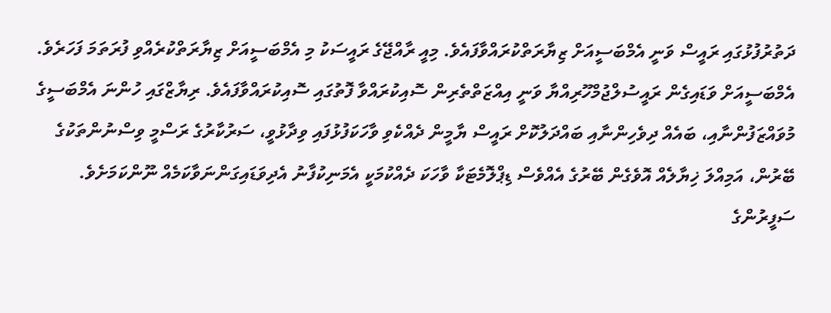ދަތުރުފުޅުގައި ރައީސް ވަނީ އެމްބަސީއަށް ޒިޔާރަތްކުރައްވާފައެވެ. މިއީ ރާއްޖޭގެ ރައީސަކު މި އެމްބަސީއަށް ޒިޔާރަތްކުރެއްވި ފުރަތަމަ ފަހަރެވެ. އެމްބަސީއަށް ވަޑައިގެން ރައީސުލްޖުމްހޫރިއްޔާ ވަނީ އިއްޒަތްތެރިން ސޮއިކުރައްވާ ފޮތުގައި ސޮއިކުރައްވާފައެވެ. ރިޔާޒްގައި ހުންނަ އެމްބަސީގެ މުވައްޒަފުންނާއި، ބައެއް ދިވެހިންނާއި ބައްދަލުކޮށް ރައީސް ޔާމީން ދެއްކެވި ވާހަކަފުޅުފައި ވިދާޅުވީ، ސަރުކާރުގެ ރަސްމީ ވިސްނުންތަކުގެ ބޭރުން، އަމިއްލަ ޚިޔާލެއް އޮވެގެން ބޭރުގެ އެއްވެސް ޑިޕްލޮމެޓަކާ ވާހަކަ ދެއްކުމަކީ އެމަނިކުފާނު އެދިވަޑައިގަންނަވާކަމެއް ނޫންކަމަށެވެ. ސަފީރުންގެ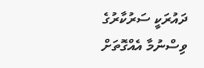ދައުރަކީ ސަރުކާރުގެ ވިސްނުމާ އެއްގޮތަށް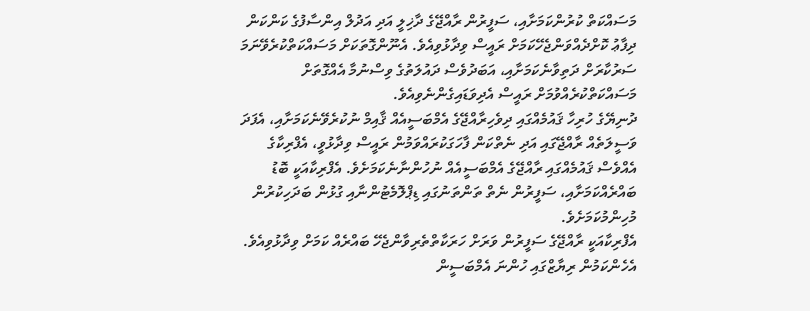މަސައްކަތް ކުރުންކަމަށާއި، ސަފީރުން ރާއްޖޭގެ ދާޚިލީ އަދި އަދުލް އިންސާފުގެ ކަންކަން ދިފާޢު ކޮށްދެއްވަންޖެހޭކަމަށް ރައީސް ވިދާޅުވިއެވެ. އެނޫންގޮތަކަށް މަސައްކަތްކުރެވޭނަމަ ސަރުކާރަށް ދަތިވާނެކަމަށާއި، އަބަދުވެސް ދައުލަތުގެ ވިސްނުމާ އެއްގޮތަށް މަސައްކަތްކުރެއްވުމަށް ރައީސް އެދިވަޑައިގެންނެވިއެވެ.
ދުނިޔޭގެ ހުރިހާ ޤައުމެއްގައި ދިވެހިރާއްޖޭގެ އެމްބަސީއެއް ޤާއިމް ނުކުރެވޭނެކަމަށާއި، އެފަދަ ވަސީލަތެއް ރާއްޖޭގައި އަދި ނެތްކަން ފާހަގަކުރައްވަމުން ރައީސް ވިދާޅުވީ، އެފްރިކާގެ އެއްވެސް ޤައުމެއްގައި ރާއްޖޭގެ އެމްބަސީއެއް ނުހުންނާނެކަމަށެވެ. އެފްރިކާއަކީ ބޮޑު ބައްރެއްކަމަށާއި، ސަފީރުން ނެތް ތަންތަނުގައި ޑިޕްލޮމެޓުންނާއި ގުޅުން ބަދަހިކުރުން މުހިންމުކަމަށެވެ.
އެފްރިކާއަކީ ރާއްޖޭގެ ސަފީރުން ވަރަށް ހަރަކާތްތެރިވާންޖެހޭ ބައްރެއް ކަމަށް ވިދާޅުވިއެވެ. އެހެންކަމުން ރިޔާޒްގައި ހުންނަ އެމްބަސީން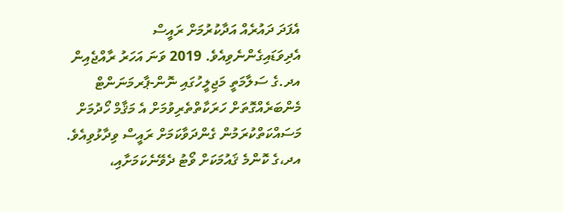އެފަދަ ދައުރެއް އަދާކުރުމަށް ރައީސް އެދިވަޑައިގެންނެވިއެވެ. 2019 ވަނަ އަހަރު ރާއްޖެއިން އދ.ގެ ސަލާމަތީ މަޖިލީހުގައި ނޮން-ޕާރމަނަންޓް މެންބަރެއްގޮތަށް ހަރަކާތްތެރިވުމަށް އެ މަޤާމް ހޯދުމަށް މަސައްކަތްކުރަމުން ގެންދަވާކަމަށް ރައީސް ވިދާޅުވިއެވެ. އދ،ގެ ކޮންމެ ޤައުމަކަށް ވޯޓު ދެވޭނެކަމަށާއި،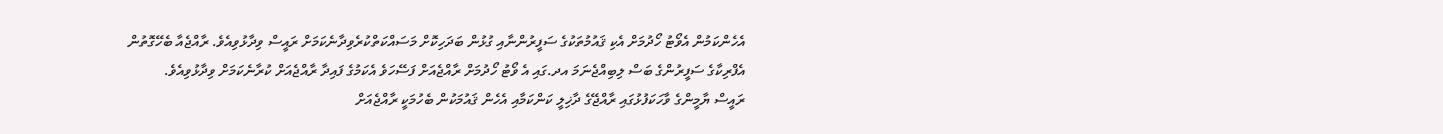އެހެންކަމުން އެވޯޓު ހޯދުމަށް އެކި ޤައުމުތަކުގެ ސަފީރުންނާއި ގުޅުން ބަދަހިކޮށް މަސައްކަތްކުރެވިދާނެކަމަށް ރައީސް ވިދާޅުވިއެވެ. ރާއްޖެއާ ބެހޭގޮތުން އެފްރިކާގެ ސަފީރުންގެ ބަސް ލިބިއްޖެނަމަ އދ.ގައި އެ ވޯޓު ހޯދުމަށް ރާއްޖެއަށް ފަސޭހަވެ އެކަމުގެ ފައިދާ ރާއްޖެއަށް ކުރާނެކަމަށް ވިދާޅުވިއެވެ.
ރައީސް ޔާމީންގެ ވާހަކަފުޅުގައި ރާއްޖޭގެ ދާޚިލީ ކަންކަމާއި އެހެން ޤައުމަކުން ބެހުމަކީ ރާއްޖެއަށް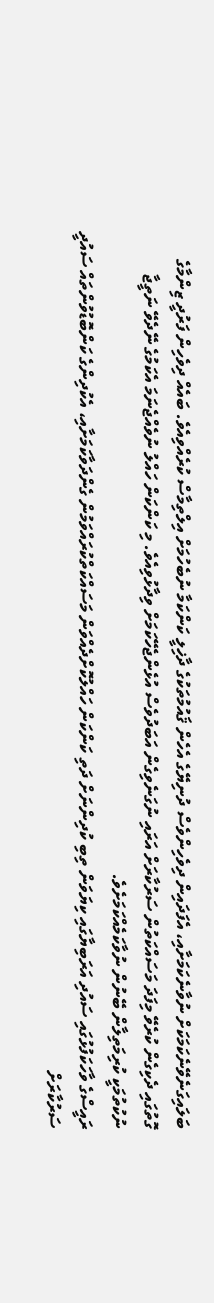ބަލައިގަނެވޭނެކަމަކަށް ނުވާނެކަމަށާއި، އެފަދައިން ދިވެހިންވެސް ދުނިޔޭގެ އެހެން ޤައުމުތަކުގެ ދާޚިލީ ކަންކަމާ ނުބެހުމަށް އިލްތިމާސް ކުރެއްވިއެވެ. ބައެއް ދިވެހިން ފަރުދީ ޒިންމާގެ ގޮތުގައި ދެކިގެން ކުރެވޭ މިފަދަ މަސައްކަތުން ސަރުކާރަށް އަރައި ނުގަނެވިގެން އަބަދުވެސް އުޅެންޖެހޭކަމަށް ވިދާޅުވިއެވެ. މި ކަންކަން ހައްލު ނުވެއްޖެނަމަ އެކަމުގެ ނޭދެވޭ ނަތީޖާ ނުކުތުމަކީ ކުރިމަތިލާން ބޭނުން ނުވާކަމެއްކަމަށެވެ.
ރައީސްގެ ވާހަކަފުޅުގައި ސައުދި އަރަބިޔާގައި ކިޔަވަން ތިބި ކުދިންނަށް ދަތި ކަންކަން ހައްލުކޮށްދެއްވަން މަސައްކަތްކުރައްވަމުން ގެންދަވާކަމަށާއި، އެކުދިންގެ ކަންބޮޑުވުންތައް ސައުދީ ސަރުކާރަށް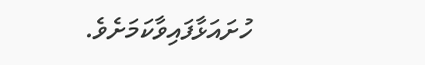ހުށައަޅާފައިވާކަމަށެވެ.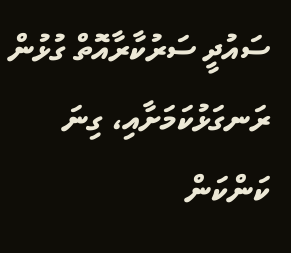ސައުދީ ސަރުކާރާއޮތް ގުޅުން ރަނގަޅުކަމަށާއި، ގިނަ ކަންކަން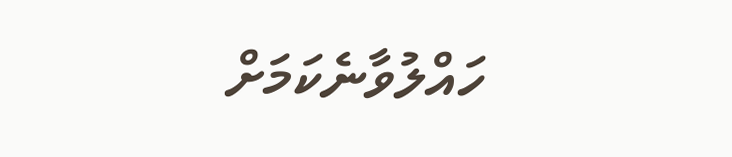ހައްލުވާނެކަމަށް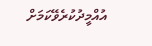އުއްމީދުކުރެވޭކަމަށް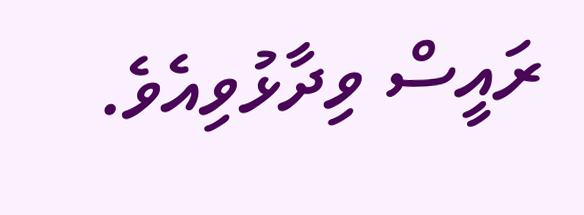ރައީސް ވިދާޅުވިއެވެ.